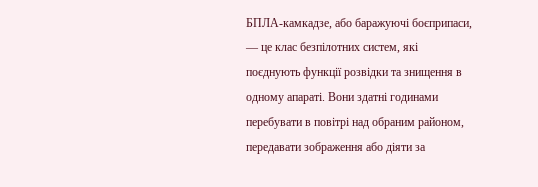БПЛА-камкадзе, або баражуючі боєприпаси, — це клас безпілотних систем, які поєднують функції розвідки та знищення в одному апараті. Вони здатні годинами перебувати в повітрі над обраним районом, передавати зображення або діяти за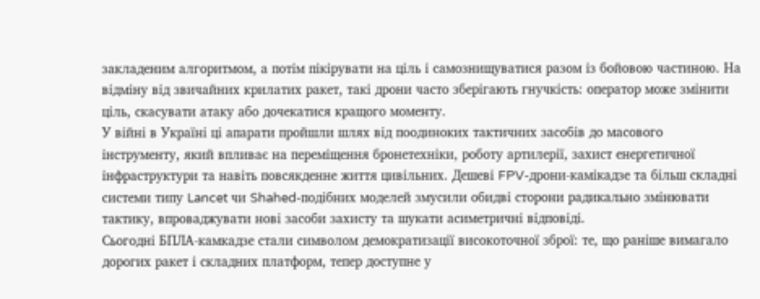закладеним алгоритмом, а потім пікірувати на ціль і самознищуватися разом із бойовою частиною. На відміну від звичайних крилатих ракет, такі дрони часто зберігають гнучкість: оператор може змінити ціль, скасувати атаку або дочекатися кращого моменту.
У війні в Україні ці апарати пройшли шлях від поодиноких тактичних засобів до масового інструменту, який впливає на переміщення бронетехніки, роботу артилерії, захист енергетичної інфраструктури та навіть повсякденне життя цивільних. Дешеві FPV-дрони-камікадзе та більш складні системи типу Lancet чи Shahed-подібних моделей змусили обидві сторони радикально змінювати тактику, впроваджувати нові засоби захисту та шукати асиметричні відповіді.
Сьогодні БПЛА-камкадзе стали символом демократизації високоточної зброї: те, що раніше вимагало дорогих ракет і складних платформ, тепер доступне у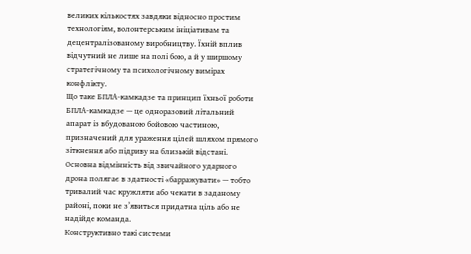великих кількостях завдяки відносно простим технологіям, волонтерським ініціативам та децентралізованому виробництву. Їхній вплив відчутний не лише на полі бою, а й у ширшому стратегічному та психологічному вимірах конфлікту.
Що таке БПЛА-камкадзе та принцип їхньої роботи
БПЛА-камкадзе — це одноразовий літальний апарат із вбудованою бойовою частиною, призначений для ураження цілей шляхом прямого зіткнення або підриву на близькій відстані. Основна відмінність від звичайного ударного дрона полягає в здатності «барражувати» — тобто тривалий час кружляти або чекати в заданому районі, поки не з’явиться придатна ціль або не надійде команда.
Конструктивно такі системи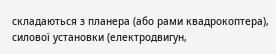складаються з планера (або рами квадрокоптера), силової установки (електродвигун,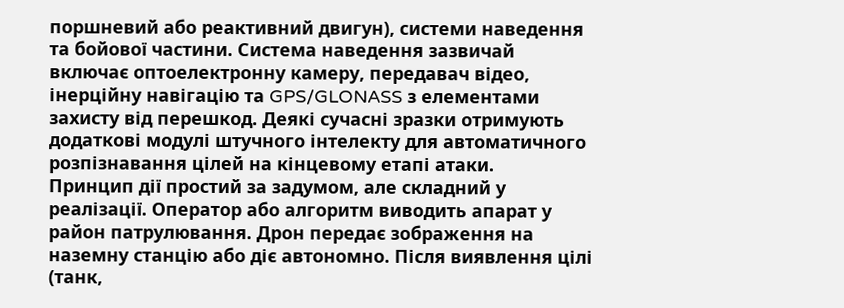поршневий або реактивний двигун), системи наведення та бойової частини. Система наведення зазвичай включає оптоелектронну камеру, передавач відео, інерційну навігацію та GPS/GLONASS з елементами захисту від перешкод. Деякі сучасні зразки отримують додаткові модулі штучного інтелекту для автоматичного розпізнавання цілей на кінцевому етапі атаки.
Принцип дії простий за задумом, але складний у реалізації. Оператор або алгоритм виводить апарат у район патрулювання. Дрон передає зображення на наземну станцію або діє автономно. Після виявлення цілі (танк,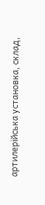артилерійська установка, склад,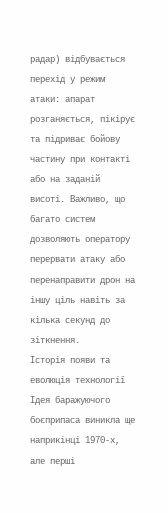радар) відбувається перехід у режим атаки: апарат розганяється, пікірує та підриває бойову частину при контакті або на заданій висоті. Важливо, що багато систем дозволяють оператору перервати атаку або перенаправити дрон на іншу ціль навіть за кілька секунд до зіткнення.
Історія появи та еволюція технології
Ідея баражуючого боєприпаса виникла ще наприкінці 1970-х, але перші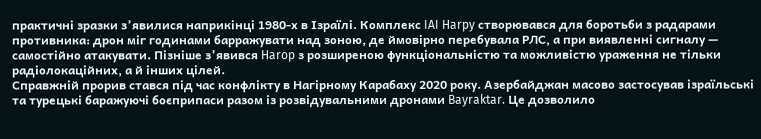практичні зразки з’явилися наприкінці 1980-х в Ізраїлі. Комплекс IAI Harpy створювався для боротьби з радарами противника: дрон міг годинами барражувати над зоною, де ймовірно перебувала РЛС, а при виявленні сигналу — самостійно атакувати. Пізніше з’явився Harop з розширеною функціональністю та можливістю ураження не тільки радіолокаційних, а й інших цілей.
Справжній прорив стався під час конфлікту в Нагірному Карабаху 2020 року. Азербайджан масово застосував ізраїльські та турецькі баражуючі боєприпаси разом із розвідувальними дронами Bayraktar. Це дозволило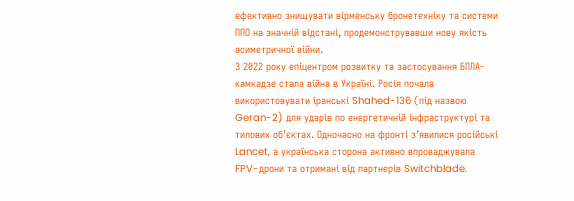ефективно знищувати вірменську бронетехніку та системи ППО на значній відстані, продемонструвавши нову якість асиметричної війни.
З 2022 року епіцентром розвитку та застосування БПЛА-камкадзе стала війна в Україні. Росія почала використовувати іранські Shahed-136 (під назвою Geran-2) для ударів по енергетичній інфраструктурі та тилових об’єктах. Одночасно на фронті з’явилися російські Lancet, а українська сторона активно впроваджувала FPV-дрони та отримані від партнерів Switchblade.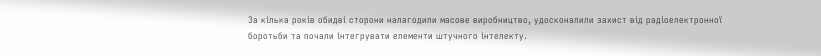За кілька років обидві сторони налагодили масове виробництво, удосконалили захист від радіоелектронної боротьби та почали інтегрувати елементи штучного інтелекту.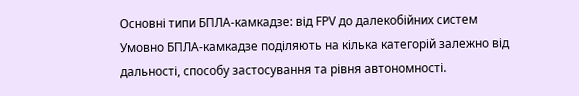Основні типи БПЛА-камкадзе: від FPV до далекобійних систем
Умовно БПЛА-камкадзе поділяють на кілька категорій залежно від дальності, способу застосування та рівня автономності.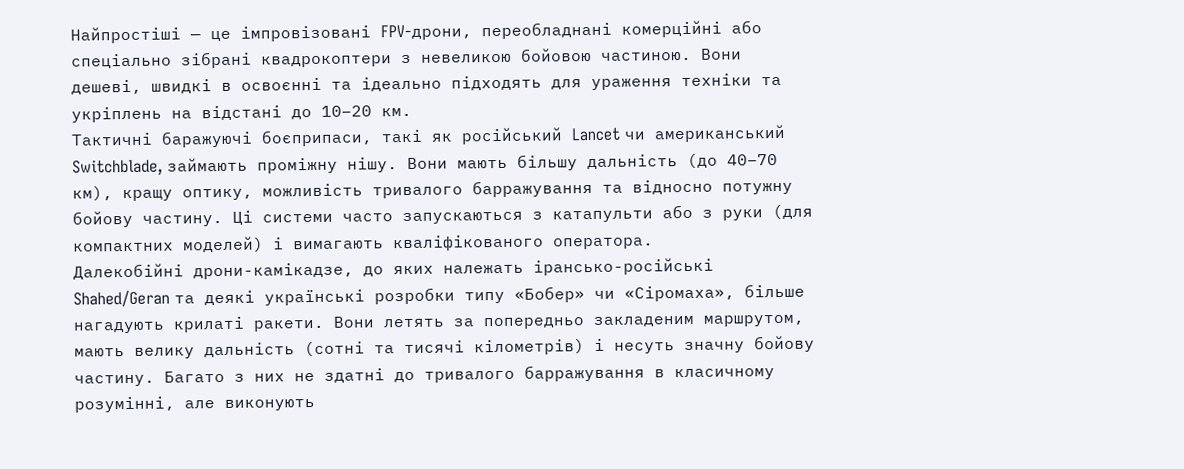Найпростіші — це імпровізовані FPV-дрони, переобладнані комерційні або спеціально зібрані квадрокоптери з невеликою бойовою частиною. Вони дешеві, швидкі в освоєнні та ідеально підходять для ураження техніки та укріплень на відстані до 10–20 км.
Тактичні баражуючі боєприпаси, такі як російський Lancet чи американський Switchblade, займають проміжну нішу. Вони мають більшу дальність (до 40–70 км), кращу оптику, можливість тривалого барражування та відносно потужну бойову частину. Ці системи часто запускаються з катапульти або з руки (для компактних моделей) і вимагають кваліфікованого оператора.
Далекобійні дрони-камікадзе, до яких належать ірансько-російські Shahed/Geran та деякі українські розробки типу «Бобер» чи «Сіромаха», більше нагадують крилаті ракети. Вони летять за попередньо закладеним маршрутом, мають велику дальність (сотні та тисячі кілометрів) і несуть значну бойову частину. Багато з них не здатні до тривалого барражування в класичному розумінні, але виконують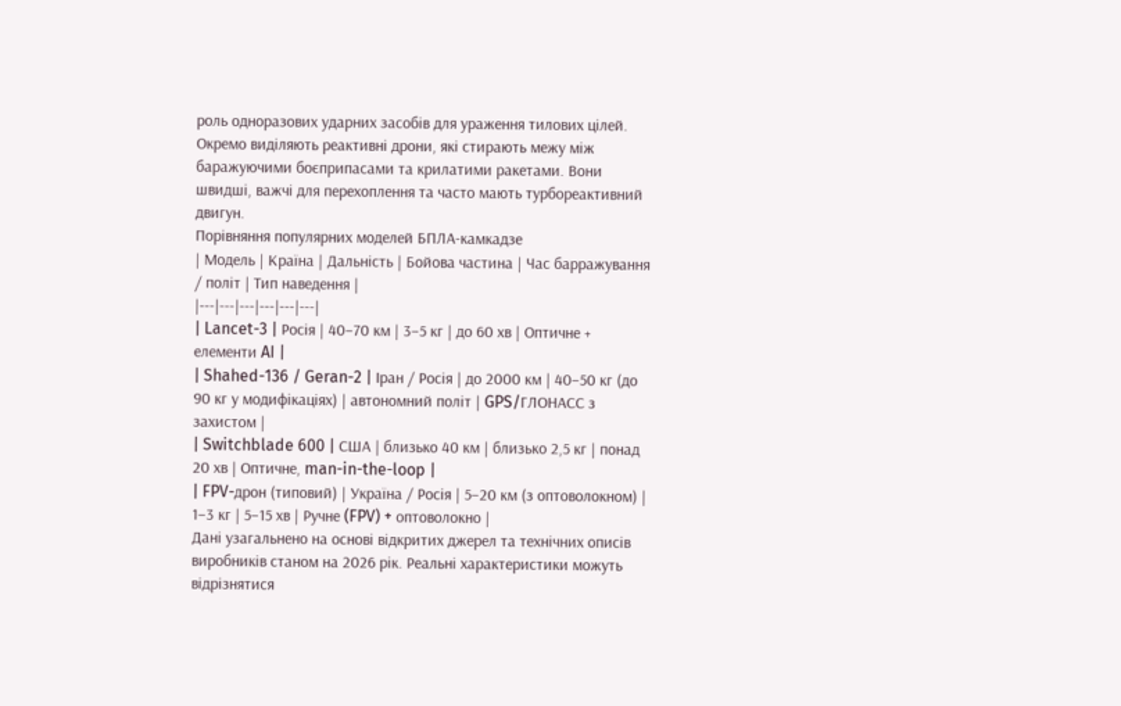роль одноразових ударних засобів для ураження тилових цілей.
Окремо виділяють реактивні дрони, які стирають межу між баражуючими боєприпасами та крилатими ракетами. Вони швидші, важчі для перехоплення та часто мають турбореактивний двигун.
Порівняння популярних моделей БПЛА-камкадзе
| Модель | Країна | Дальність | Бойова частина | Час барражування / політ | Тип наведення |
|---|---|---|---|---|---|
| Lancet-3 | Росія | 40–70 км | 3–5 кг | до 60 хв | Оптичне + елементи AI |
| Shahed-136 / Geran-2 | Іран / Росія | до 2000 км | 40–50 кг (до 90 кг у модифікаціях) | автономний політ | GPS/ГЛОНАСС з захистом |
| Switchblade 600 | США | близько 40 км | близько 2,5 кг | понад 20 хв | Оптичне, man-in-the-loop |
| FPV-дрон (типовий) | Україна / Росія | 5–20 км (з оптоволокном) | 1–3 кг | 5–15 хв | Ручне (FPV) + оптоволокно |
Дані узагальнено на основі відкритих джерел та технічних описів виробників станом на 2026 рік. Реальні характеристики можуть відрізнятися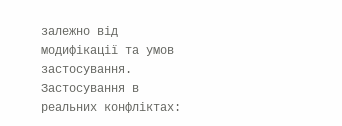залежно від модифікації та умов застосування.
Застосування в реальних конфліктах: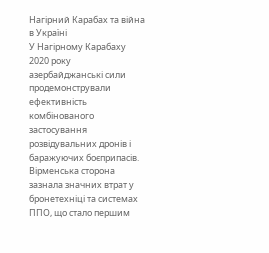Нагірний Карабах та війна в Україні
У Нагірному Карабаху 2020 року азербайджанські сили продемонстрували ефективність комбінованого застосування розвідувальних дронів і баражуючих боєприпасів. Вірменська сторона зазнала значних втрат у бронетехніці та системах ППО, що стало першим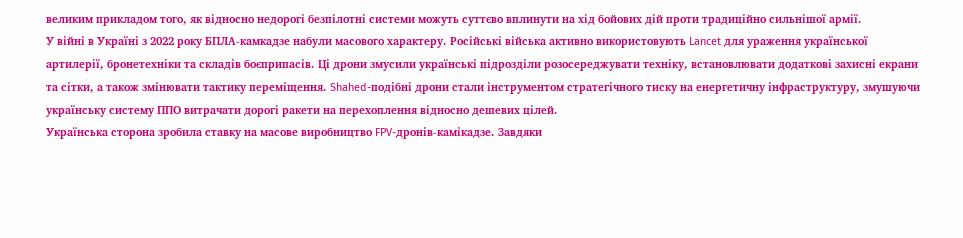великим прикладом того, як відносно недорогі безпілотні системи можуть суттєво вплинути на хід бойових дій проти традиційно сильнішої армії.
У війні в Україні з 2022 року БПЛА-камкадзе набули масового характеру. Російські війська активно використовують Lancet для ураження української артилерії, бронетехніки та складів боєприпасів. Ці дрони змусили українські підрозділи розосереджувати техніку, встановлювати додаткові захисні екрани та сітки, а також змінювати тактику переміщення. Shahed-подібні дрони стали інструментом стратегічного тиску на енергетичну інфраструктуру, змушуючи українську систему ППО витрачати дорогі ракети на перехоплення відносно дешевих цілей.
Українська сторона зробила ставку на масове виробництво FPV-дронів-камікадзе. Завдяки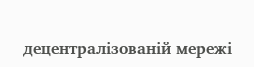децентралізованій мережі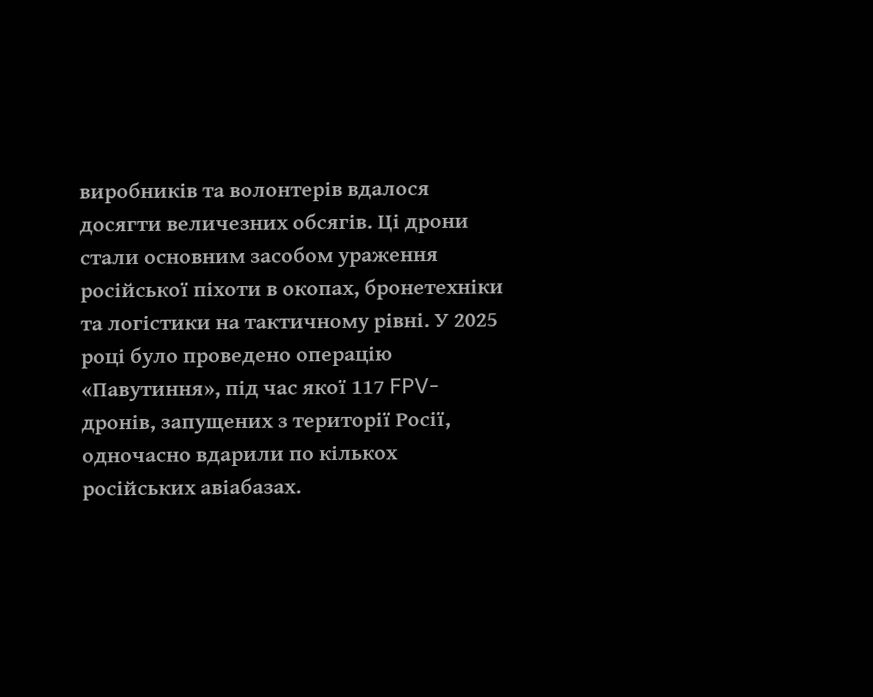виробників та волонтерів вдалося досягти величезних обсягів. Ці дрони стали основним засобом ураження російської піхоти в окопах, бронетехніки та логістики на тактичному рівні. У 2025 році було проведено операцію «Павутиння», під час якої 117 FPV-дронів, запущених з території Росії, одночасно вдарили по кількох російських авіабазах.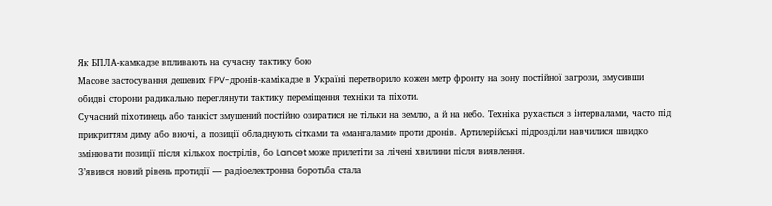Як БПЛА-камкадзе впливають на сучасну тактику бою
Масове застосування дешевих FPV-дронів-камікадзе в Україні перетворило кожен метр фронту на зону постійної загрози, змусивши обидві сторони радикально переглянути тактику переміщення техніки та піхоти.
Сучасний піхотинець або танкіст змушений постійно озиратися не тільки на землю, а й на небо. Техніка рухається з інтервалами, часто під прикриттям диму або вночі, а позиції обладнують сітками та «мангалами» проти дронів. Артилерійські підрозділи навчилися швидко змінювати позиції після кількох пострілів, бо Lancet може прилетіти за лічені хвилини після виявлення.
З’явився новий рівень протидії — радіоелектронна боротьба стала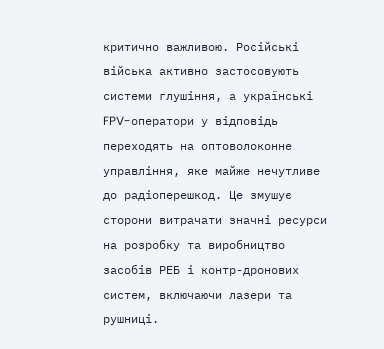критично важливою. Російські війська активно застосовують системи глушіння, а українські FPV-оператори у відповідь переходять на оптоволоконне управління, яке майже нечутливе до радіоперешкод. Це змушує сторони витрачати значні ресурси на розробку та виробництво засобів РЕБ і контр-дронових систем, включаючи лазери та рушниці.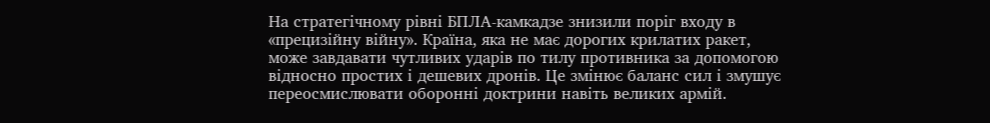На стратегічному рівні БПЛА-камкадзе знизили поріг входу в «прецизійну війну». Країна, яка не має дорогих крилатих ракет, може завдавати чутливих ударів по тилу противника за допомогою відносно простих і дешевих дронів. Це змінює баланс сил і змушує переосмислювати оборонні доктрини навіть великих армій.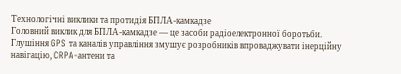Технологічні виклики та протидія БПЛА-камкадзе
Головний виклик для БПЛА-камкадзе — це засоби радіоелектронної боротьби. Глушіння GPS та каналів управління змушує розробників впроваджувати інерційну навігацію, CRPA-антени та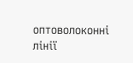оптоволоконні лінії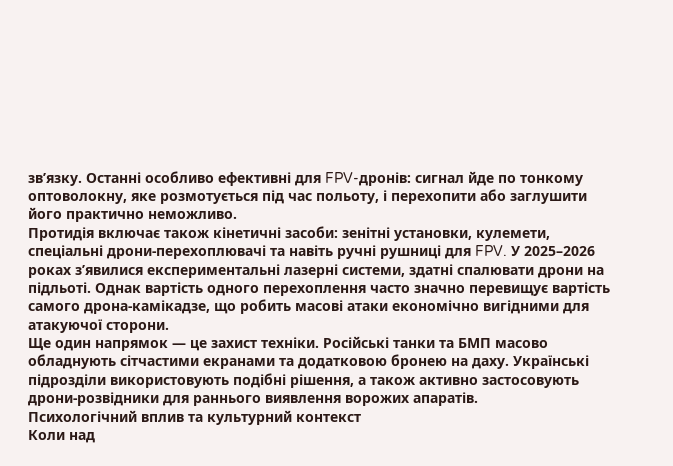зв’язку. Останні особливо ефективні для FPV-дронів: сигнал йде по тонкому оптоволокну, яке розмотується під час польоту, і перехопити або заглушити його практично неможливо.
Протидія включає також кінетичні засоби: зенітні установки, кулемети, спеціальні дрони-перехоплювачі та навіть ручні рушниці для FPV. У 2025–2026 роках з’явилися експериментальні лазерні системи, здатні спалювати дрони на підльоті. Однак вартість одного перехоплення часто значно перевищує вартість самого дрона-камікадзе, що робить масові атаки економічно вигідними для атакуючої сторони.
Ще один напрямок — це захист техніки. Російські танки та БМП масово обладнують сітчастими екранами та додатковою бронею на даху. Українські підрозділи використовують подібні рішення, а також активно застосовують дрони-розвідники для раннього виявлення ворожих апаратів.
Психологічний вплив та культурний контекст
Коли над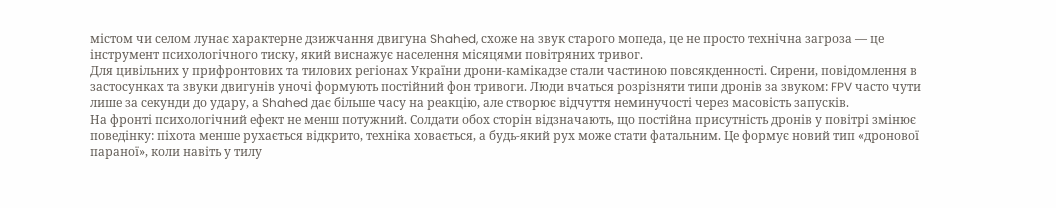містом чи селом лунає характерне дзижчання двигуна Shahed, схоже на звук старого мопеда, це не просто технічна загроза — це інструмент психологічного тиску, який виснажує населення місяцями повітряних тривог.
Для цивільних у прифронтових та тилових регіонах України дрони-камікадзе стали частиною повсякденності. Сирени, повідомлення в застосунках та звуки двигунів уночі формують постійний фон тривоги. Люди вчаться розрізняти типи дронів за звуком: FPV часто чути лише за секунди до удару, а Shahed дає більше часу на реакцію, але створює відчуття неминучості через масовість запусків.
На фронті психологічний ефект не менш потужний. Солдати обох сторін відзначають, що постійна присутність дронів у повітрі змінює поведінку: піхота менше рухається відкрито, техніка ховається, а будь-який рух може стати фатальним. Це формує новий тип «дронової параної», коли навіть у тилу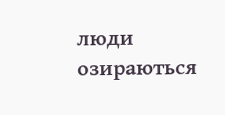люди озираються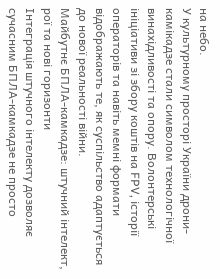на небо.
У культурному просторі України дрони-камікадзе стали символом технологічної винахідливості та опору. Волонтерські ініціативи зі збору коштів на FPV, історії операторів та навіть мемні формати відображають те, як суспільство адаптується до нової реальності війни.
Майбутнє БПЛА-камкадзе: штучний інтелект, рої та нові горизонти
Інтеграція штучного інтелекту дозволяє сучасним БПЛА-камкадзе не просто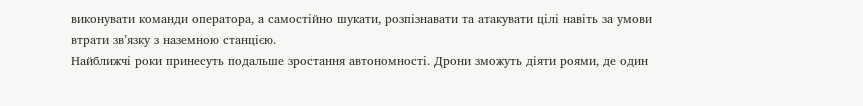виконувати команди оператора, а самостійно шукати, розпізнавати та атакувати цілі навіть за умови втрати зв’язку з наземною станцією.
Найближчі роки принесуть подальше зростання автономності. Дрони зможуть діяти роями, де один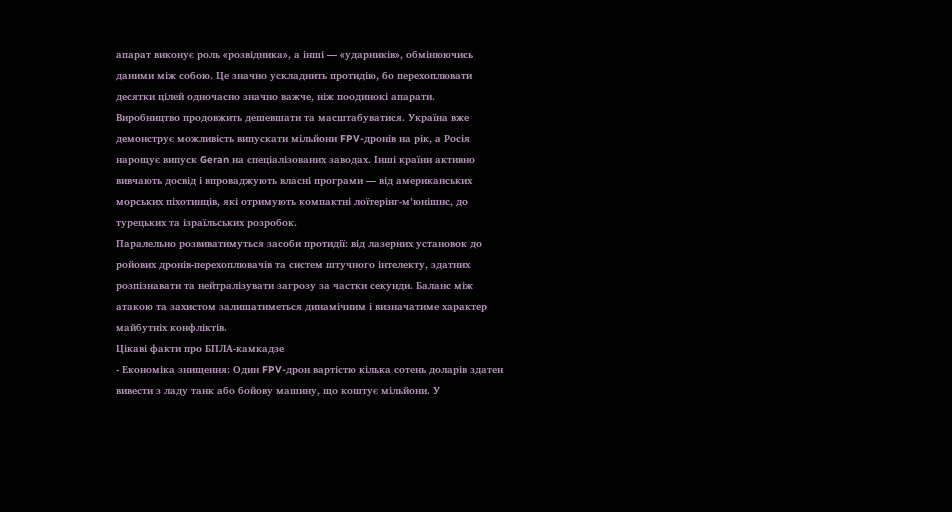апарат виконує роль «розвідника», а інші — «ударників», обмінюючись даними між собою. Це значно ускладнить протидію, бо перехоплювати десятки цілей одночасно значно важче, ніж поодинокі апарати.
Виробництво продовжить дешевшати та масштабуватися. Україна вже демонструє можливість випускати мільйони FPV-дронів на рік, а Росія нарощує випуск Geran на спеціалізованих заводах. Інші країни активно вивчають досвід і впроваджують власні програми — від американських морських піхотинців, які отримують компактні лоїтерінг-м’юнішнс, до турецьких та ізраїльських розробок.
Паралельно розвиватимуться засоби протидії: від лазерних установок до ройових дронів-перехоплювачів та систем штучного інтелекту, здатних розпізнавати та нейтралізувати загрозу за частки секунди. Баланс між атакою та захистом залишатиметься динамічним і визначатиме характер майбутніх конфліктів.
Цікаві факти про БПЛА-камкадзе
- Економіка знищення: Один FPV-дрон вартістю кілька сотень доларів здатен вивести з ладу танк або бойову машину, що коштує мільйони. У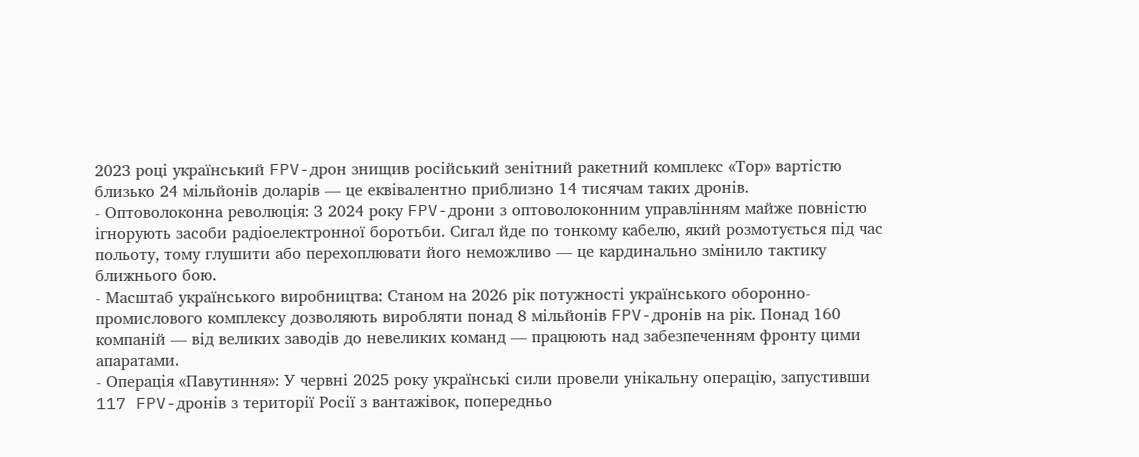2023 році український FPV-дрон знищив російський зенітний ракетний комплекс «Тор» вартістю близько 24 мільйонів доларів — це еквівалентно приблизно 14 тисячам таких дронів.
- Оптоволоконна революція: З 2024 року FPV-дрони з оптоволоконним управлінням майже повністю ігнорують засоби радіоелектронної боротьби. Сигал йде по тонкому кабелю, який розмотується під час польоту, тому глушити або перехоплювати його неможливо — це кардинально змінило тактику ближнього бою.
- Масштаб українського виробництва: Станом на 2026 рік потужності українського оборонно-промислового комплексу дозволяють виробляти понад 8 мільйонів FPV-дронів на рік. Понад 160 компаній — від великих заводів до невеликих команд — працюють над забезпеченням фронту цими апаратами.
- Операція «Павутиння»: У червні 2025 року українські сили провели унікальну операцію, запустивши 117 FPV-дронів з території Росії з вантажівок, попередньо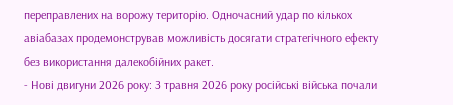переправлених на ворожу територію. Одночасний удар по кількох авіабазах продемонстрував можливість досягати стратегічного ефекту без використання далекобійних ракет.
- Нові двигуни 2026 року: З травня 2026 року російські війська почали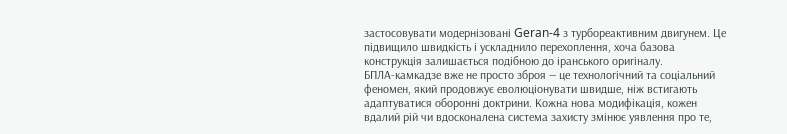застосовувати модернізовані Geran-4 з турбореактивним двигунем. Це підвищило швидкість і ускладнило перехоплення, хоча базова конструкція залишається подібною до іранського оригіналу.
БПЛА-камкадзе вже не просто зброя — це технологічний та соціальний феномен, який продовжує еволюціонувати швидше, ніж встигають адаптуватися оборонні доктрини. Кожна нова модифікація, кожен вдалий рій чи вдосконалена система захисту змінює уявлення про те,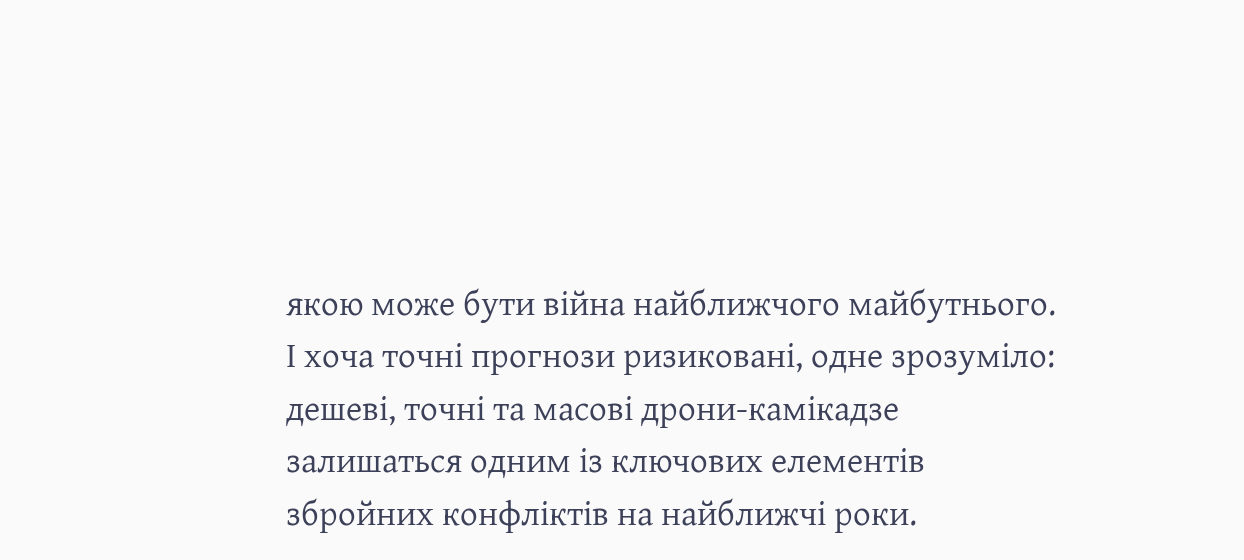якою може бути війна найближчого майбутнього. І хоча точні прогнози ризиковані, одне зрозуміло: дешеві, точні та масові дрони-камікадзе залишаться одним із ключових елементів збройних конфліктів на найближчі роки.